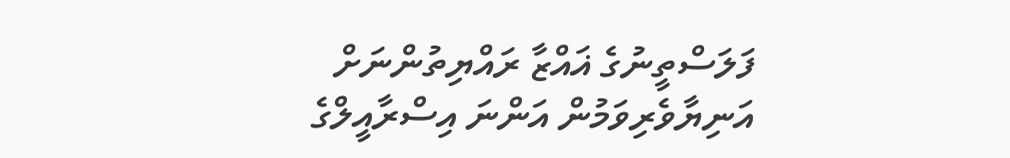ފަލަސްތީނުގެ ޣައްޒާ ރައްޔިތުންނަށް އަނިޔާވެރިވަމުން އަންނަ އިސްރާއީލްގެ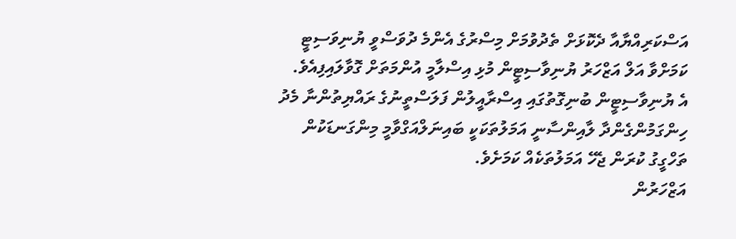އަސްކަރިއްޔާއާ ދެކޮޅަށް ތެދުވުމަށް މިސްރުގެ އެންމެ ދުވަސްވީ ޔުނިވަސިޓީ ކަމަށްވާ އަލް އަޒްހަރު ޔުނިވާސިޓީން މުޅި އިސްލާމީ އުންމަތަށް ގޮވާލައިފިއެވެ.
އެ ޔުނިވާސިޓީން ބުނިގޮތުގައި އިސްރާއީލުން ފަލަސްތީނުގެ ރައްޔިތުންނާ މެދު ހިންގަމުންގެންދާ ލާއިންސާނީ އަމަލުތަކަކީ ބައިނަލްއަގްވާމީ މިންގަނޑަކުން ތަހްގީގު ކުރަން ޖެހޭ އަމަލުތަކެއް ކަމަށެވެ.
އަޒްހަރުން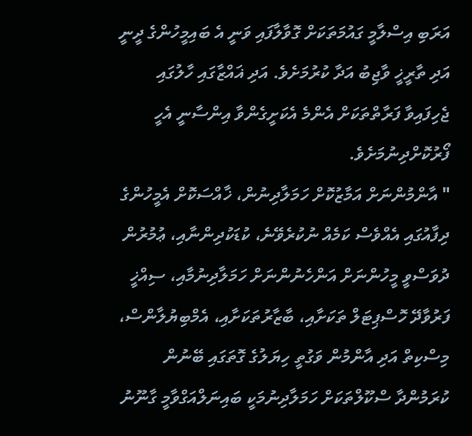އަރަބި އިސްލާމީ ގައުމަތަކަށް ގޮވާލާފައި ވަނީ އެ ބައިމީހުންގެ ދީނީ އަދި ތާރީޚީ ވާޖިބު އަދާ ކުރުމަށެވެ. އަދި ޣައްޒާގައި ހާލުގައި ޖެހިފައިވާ ފަރާތްތަކަށް އެންމެ އެކަށީގެންވާ އިންސާނީ އެހީ ފޯރުކޮށްދިނުމަށެވެ.
" އާންމުންނަށް އަމާޒުކޮށް ހަމަލާދިނުން، ޚާއްސަކޮށް އެމީހުންގެ ދިފާއުގައި އެއްވެސް ކަމެއް ނުކުރެވޭނެ، ކުޑަކުދިންނާއި، ޢުމުރުން ދުވަސްވީ މީހުންނަށް އަންހެނުންނަށް ހަމަލާދިނުމާއި، ސިއްޚީ ފަރުވާދޭ ހޮސްޕިޓަލް ތަކަށާއި، ބާޒާރުތަކަށާއި، އެމްބިޔުލާންސް، މިސްކިތް އަދި އާންމުން ވަގުތީ ހިޔަލުގެ ގޮތަގައި ބޭނުން ކުރަމުންދާ ސްކޫލްތަކަށް ހަމަލާދިނުމަކީ ބައިނަލްއަގްވާމީ ގާނޫނު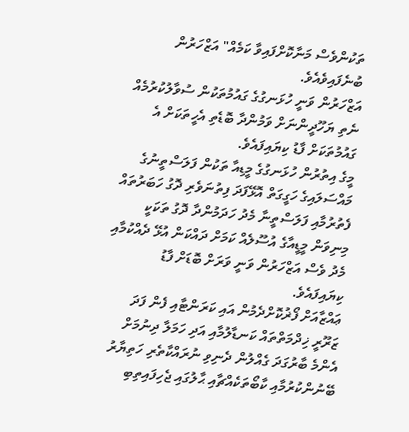ތަކުންވެސް މަނާކޮށްފައިވާ ކަމެއް" އަޒްހަރުން ބުނެފައިވެއެވެ.
އަޒްހަރުން ވަނީ ހުޅަނގުގެ ގައުމުތަކުން ސުވާލުކުރުމެއް ނެތި ޔަހޫދީންނަށް ވަމުންދާ ބޮޑެތި އެހީތަކަށް އެ ގައުމުތަކަށް ފާޑު ކިޔައިފައެވެ.
މީގެ އިތުރުން ހުޅަނގުގެ މީޑިއާ ތަކުން ފަލަސްތީނުގެ މައްސަލައިގެ ހަގީގަތް އޮޅޭފަދަ ފިތުނަވެރި ދޮގު ހަބަރުތައް ފެތުރުމާއި ފަލަސްތީނާ މެދު ހަދަމުންދާ ދޮގު ތަކަކީ މިނިވަން މީޑީއާގެ އުސޫލެއް ކަމަށް ދައްކަން އުޅޭ ދެއްކުމާއި މެދު ވެސް އަޒްހަރުން ވަނީ ވަރަށް ބޮޑަށް ފާޑު ކިޔައިފައެވެ.
ޢައްޒާއަށް ފޯޜުކޮށްދެމުން އައި ކަރަންޓާއި ފެން ފަދަ ޒަރޫރީ ޚިދްމަތްތައް ކަނޑާލުމާއި އަދި ހަމަލާ ދިނުމަށް އެންމެ ބާރުގަދަ ގެއްލުން ދެނިވި ނުރައްކާތެރި ހަތިޔާރު ބޭނުންކުރުމާއި ކާބޯތަކެއްޗާއި ޙާލުގައި ޖެހިފައިތިބި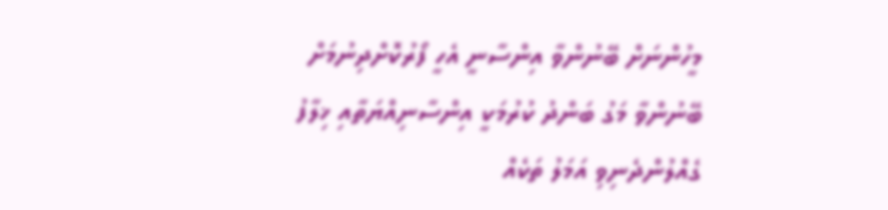މީހުންނަށް ބޭނުންވާ އިންސާނީ އެހީ ފޯރުކޮށްދިނުމަށް ބޭނުންވާ މަގު ބަންދު ކުރުމަކީ އިންސާނިއްޔަތާއި ޚިލާފު ގެއްލުންދެނިވި އަމަލު ތަކެއް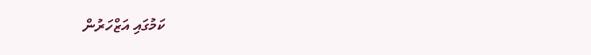ކަމުގައި އަޒްހަރުން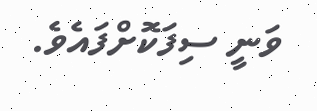ވަނީ ސިފަކޮށްފައެވެ.